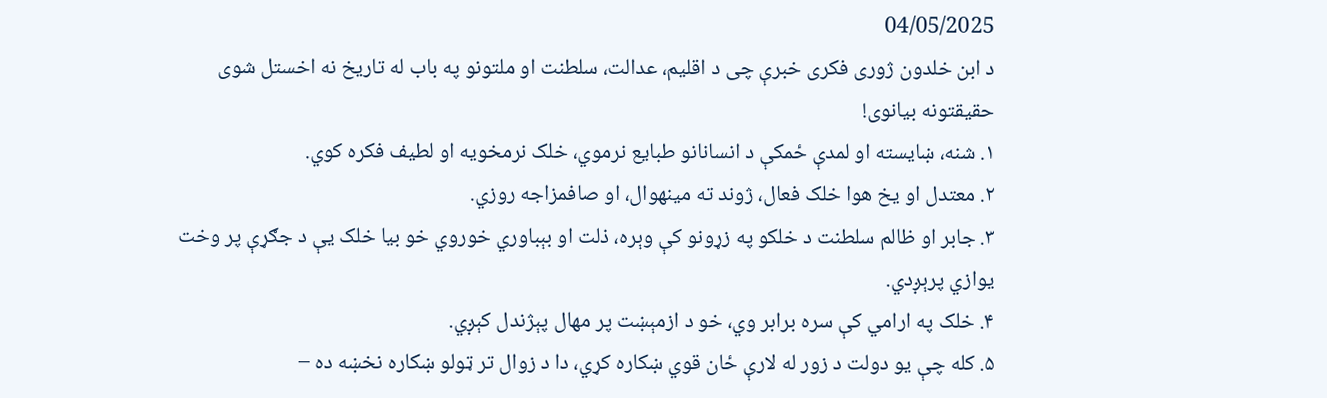04/05/2025
د ابن خلدون ژوری فکری خبرې چی د اقلیم، عدالت، سلطنت او ملتونو په باب له تاریخ نه اخستل شوی حقیقتونه بیانوی!
۱. شنه، ښايسته او لمدې ځمکې د انسانانو طبایع نرموي، خلک نرمخویه او لطیف فکره کوي.
۲. معتدل او یخ هوا خلک فعال، ژوند ته مینهوال، او صافمزاجه روزي.
۳. جابر او ظالم سلطنت د خلکو په زړونو کې وېره، ذلت او بېباوري خوروي خو بيا خلک یې د جګړې پر وخت یوازي پرېږدي.
۴. خلک په ارامي کې سره برابر وي، خو د ازمېښت پر مهال پېژندل کېږي.
۵. کله چې یو دولت د زور له لارې ځان قوي ښکاره کړي، دا د زوال تر ټولو ښکاره نخښه ده –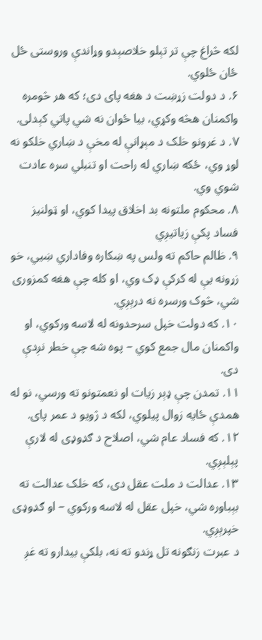لکه څراغ چې تر تېلو خلاصېدو وړاندې وروستی ځل ځان ځلوي.
۶. د دولت زړښت د هغه پای دی؛ که هر څومره واکمنان هڅه وکړي، بیا ځوان نه شي پاتي کېدلی.
۷. د غرونو خلک د مېړانې له مخې د ښاري خلکو نه لوړ وي، ځکه ښاري له راحت او تنبلي سره عادت شوي وي.
۸. محکوم ملتونه بد اخلاق پیدا کوي، او ټولنیز فساد پکې زياتيږي
۹. ظالم حاکم ته ولس په ښکاره وفاداري ښيي، خو زړونه یې له کرکې ډک وي، او کله چې هغه کمزوری شي، څوک ورسره نه درېږي.
۱۰. که دولت خپل سرحدونه له لاسه ورکوي، او واکمنان مال جمع کوي – پوه شه چې خطر نږدې دی.
۱۱. تمدن چې ډېر زيات او نعمتونو ته ورسي، نو له همدې ځایه زوال پیلوي، لکه د ژویو د عمر پای.
۱۲. که فساد عام شي، اصلاح د ګډوډی له لارې پېلېږي.
۱۳. عدالت د ملت عقل دی، که خلک عدالت ته بېباوره شي، خپل عقل له لاسه ورکوي – او ګډوډی خپرېږي.
د عبرت زنګونه تل ړندو ته نه، بلکې بیدارو ته غږ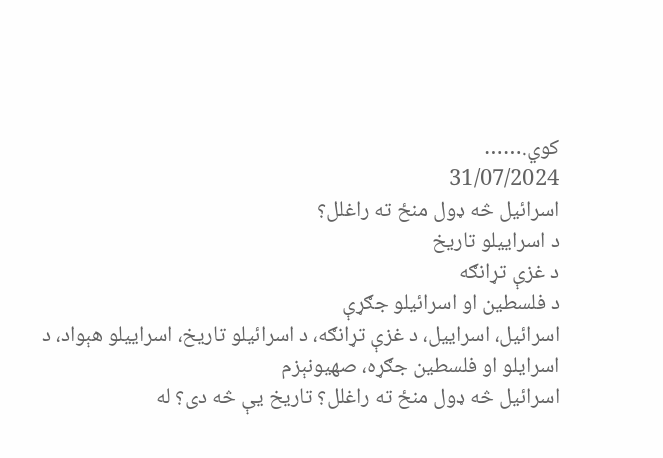کوي.……
31/07/2024
اسرائیل څه ډول منځ ته راغلل؟
د اسراییلو تاریخ
د غزې تړانګه
د فلسطین او اسرائیلو جګړې
اسرائیل، اسراییل، د غزې تړانګه، د اسرائیلو تاریخ، اسراییلو هېواد، د اسرایلو او فلسطین جګړه، صهیونېزم
اسرائیل څه ډول منځ ته راغلل؟ تاریخ یې څه دی؟ له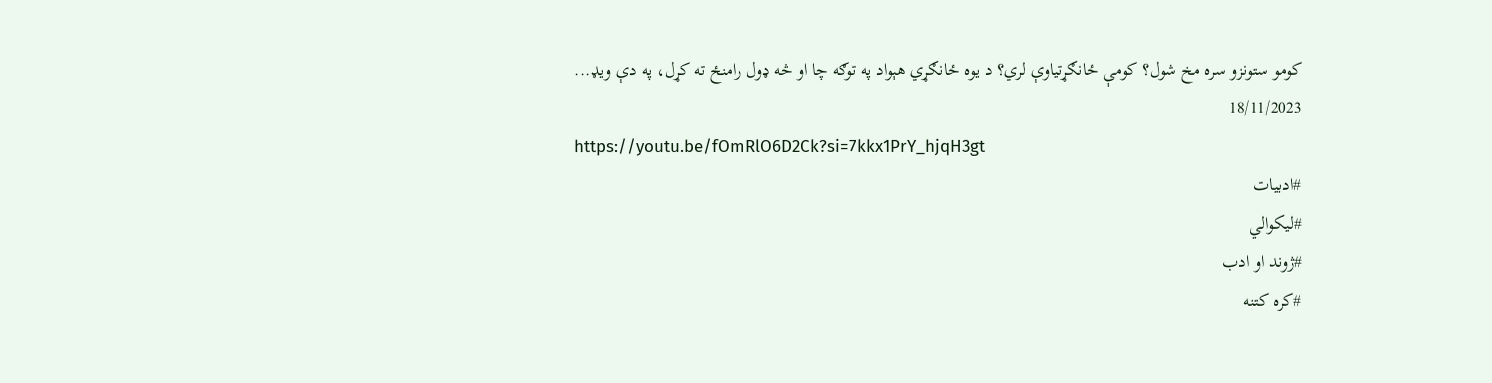کومو ستونزو سره مخ شول؟ کومې ځانګړتیاوې لري؟ د یوه ځانګړي هېواد په توګه چا او څه ډول رامنځ ته کړل، په دې ویډ...
18/11/2023
https://youtu.be/fOmRlO6D2Ck?si=7kkx1PrY_hjqH3gt
#ادبیات
#لیکوالي
#ژوند او ادب
#کره کتنه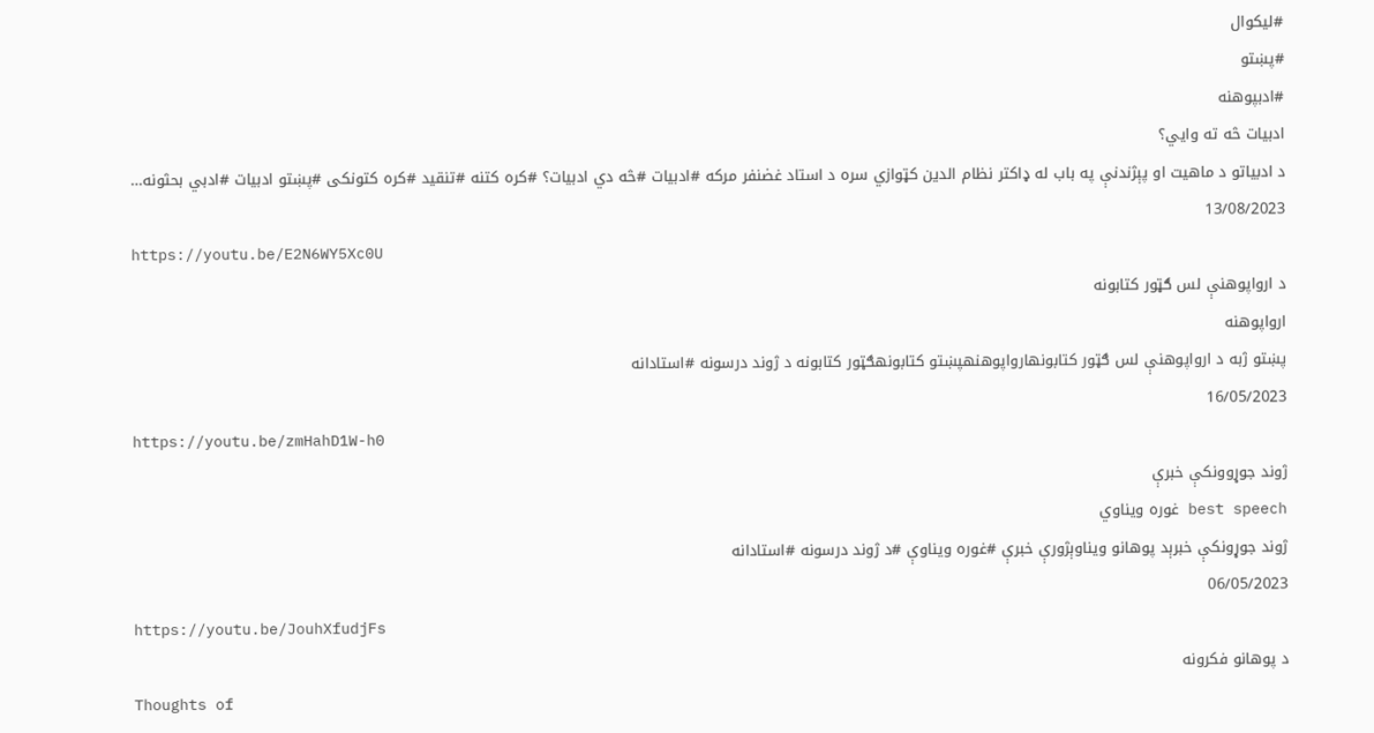#لیکوال
#پښتو
#ادبپوهنه
ادبیات څه ته وايي؟
د ادبیاتو د ماهیت او پېژندنې په باب له ډاکتر نظام الدین کټوازي سره د استاد غضنفر مرکه #ادبیات #څه دي ادبیات؟ #کره کتنه #تنقید #کره کتونکی #پښتو ادبیات #ادبي بحثونه...
13/08/2023
https://youtu.be/E2N6WY5Xc0U
د ارواپوهنې لس ګټور کتابونه
ارواپوهنه
پښتو ژبه د ارواپوهنې لس ګټور کتابونهارواپوهنهپښتو کتابونهګټور کتابونه د ژوند درسونه #استادانه
16/05/2023
https://youtu.be/zmHahD1W-h0
ژوند جوړوونکې خبرې
best speech غوره ویناوي
ژوند جوړونکې خبرېد پوهانو ویناوېژورې خبرې #غوره ویناوې #د ژوند درسونه #استادانه
06/05/2023
https://youtu.be/JouhXfudjFs
د پوهانو فکرونه
Thoughts of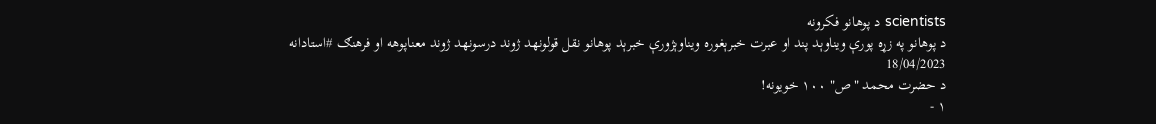scientists د پوهانو فکرونه
د پوهانو په زړه پورې ویناوېد پند او عبرت خبرېغوره ویناوېژورې خبرېد پوهانو نقل قولونهد ژوند درسونهد ژوند معناپوهه او فرهنګ #استادانه
18/04/2023
د حضرت محمد "ص" ۱۰۰ خويونه!
۱ -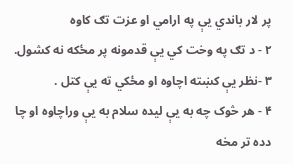پر لار باندي يې په ارامي او عزت تګ کاوه
۲ - د تګ په وخت کي يې قدمونه پر مځکه نه کشول.
۳ -نظر يې کښته اچاوه او مځکي ته يې کتل .
۴ - هر څوک چه به يې ليده سلام به يې وراچاوه او چا دده تر مخه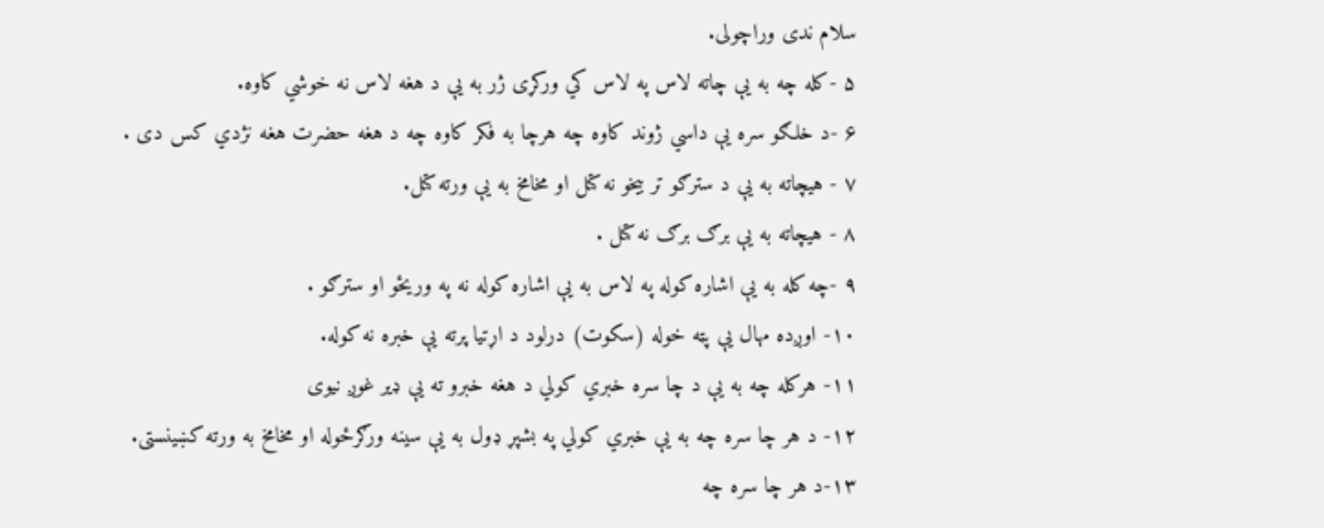سلام ندى وراچولى.
۵ -کله چه به يې چاته لاس په لاس کي ورکړى ژر به يې د هغه لاس نه خوشي کاوه.
۶ -د خلګو سره يې داسي ژوند کاوه چه هرچا به فکر کاوه چه د هغه حضرت هغه نژدي کس دى .
۷ - هيچاته به يې د سترګو تر بيخو نه کتل او مخامخ به يې ورته کتل.
۸ - هيچاته به يې برګ برګ نه کتل .
۹ -چه کله به يې اشاره کوله په لاس به يې اشاره کوله نه په وريځو او سترګو .
۱۰- اوږده مهال يې پټه خوله (سکوت) درلود د اړتيا پرته يې خبره نه کوله.
۱۱- هرکله چه به يې د چا سره خبري کولي د هغه خبرو ته يې ډير غوږ نيوى
۱۲- د هر چا سره چه به يې خبري کولي په بشپړ ډول به يې سينه ورګرځوله او مخامخ به ورته کښينستى.
۱۳-د هر چا سره چه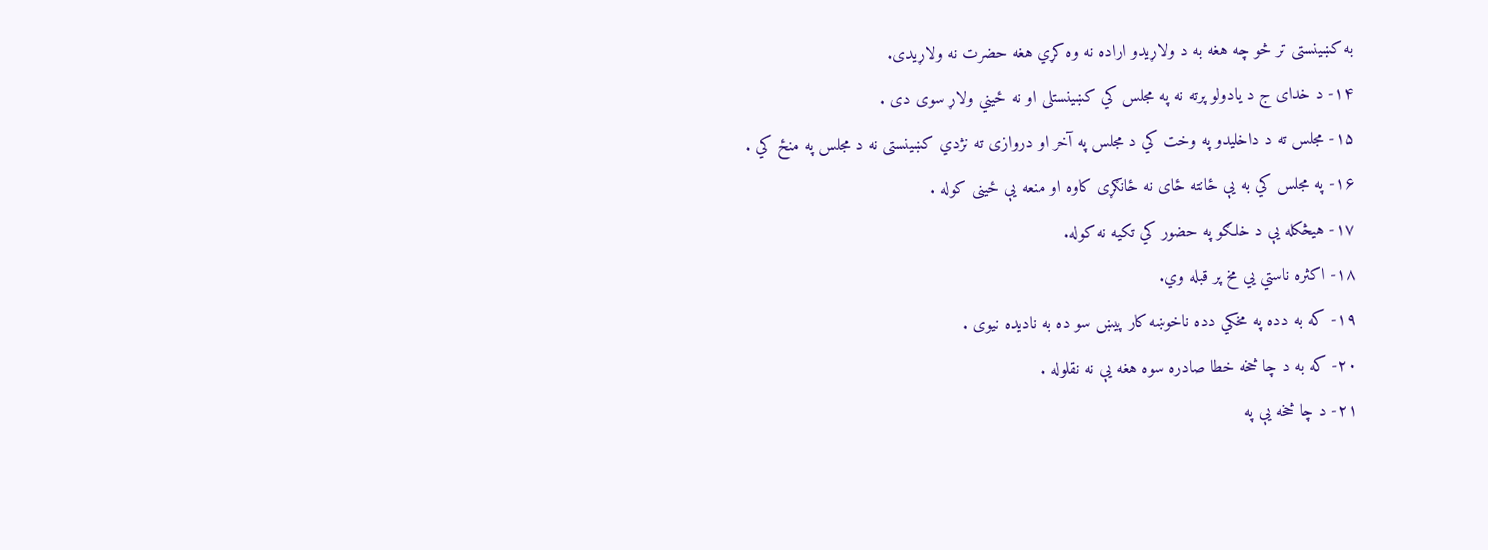به کښينستى تر څو چه هغه به د ولاړيدو اراده نه وه کړي هغه حضرت نه ولاړيدى.
۱۴- د خداى ج د يادولو پرته نه په مجلس کي کښينستلى او نه ځيني ولاړ سوى دى .
۱۵- مجلس ته د داخليدو په وخت کي د مجلس په آخر او دروازى ته نژدي کښينستى نه د مجلس په منځ کي .
۱۶- په مجلس کي به يې ځانته ځاى نه ځانګړى کاوه او منعه يې ځينى کوله .
۱۷- هيڅکله يې د خلګو په حضور کي تکيه نه کوله.
۱۸- اکثره ناستي يي مخ پر قبله وي.
۱۹- که به دده په مخکي دده ناخوښه کار پيښ سو ده به ناديده نيوى .
۲۰- که به د چا څخه خطا صادره سوه هغه يې نه نقلوله .
۲۱- د چا څخه يې په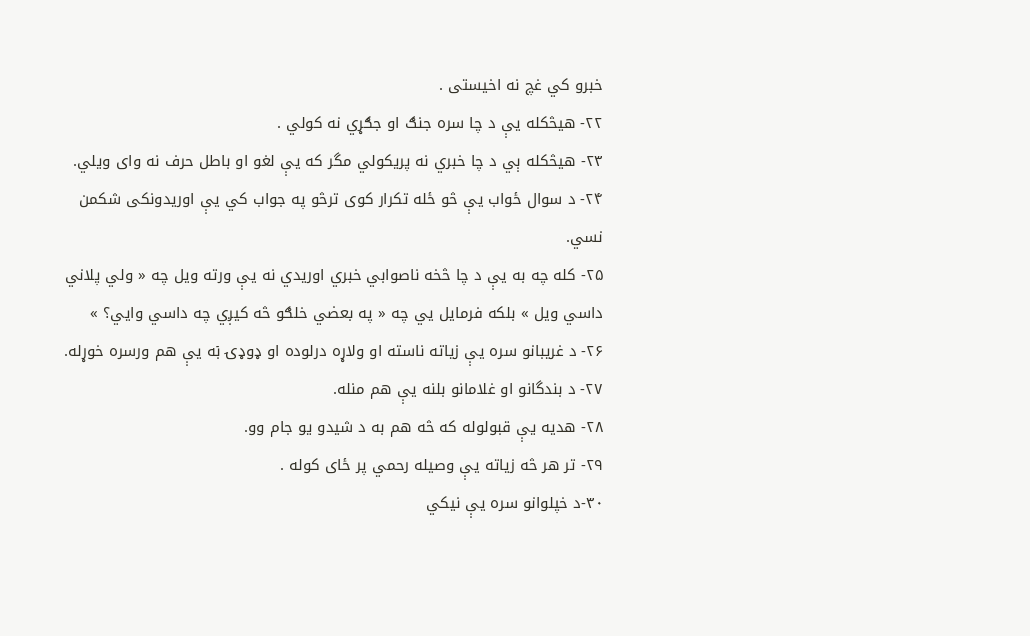خبرو کي غچ نه اخيستى .
۲۲- هيڅکله يې د چا سره جنګ او جګړي نه کولي .
۲۳- هيڅکله ېي د چا خبري نه پريکولي مگر که يې لغو او باطل حرف نه واى ويلي.
۲۴- د سوال ځواب يې څو ځله تکرار کوى ترڅو په جواب کي يې اوريدونکى شکمن نسي.
۲۵- کله چه به يې د چا څخه ناصوابي خبري اوريدي نه يې ورته ويل چه « ولي پلاني داسي ويل » بلکه فرمايل يي چه « په بعضي خلګو څه کيږي چه داسي وايي؟ »
۲۶- د غريبانو سره يې زياته ناسته او ولاړه درلوده او ډوډۍ بٙه يې هم ورسره خوړله.
۲۷- د بندگانو او غلامانو بلنه يې هم منله.
۲۸- هديه يې قبولوله که څه هم به د شيدو يو جام وو.
۲۹- تر هر څه زياته يې وصيله رحمي پر ځاى کوله .
۳۰-د خپلوانو سره يې نيکي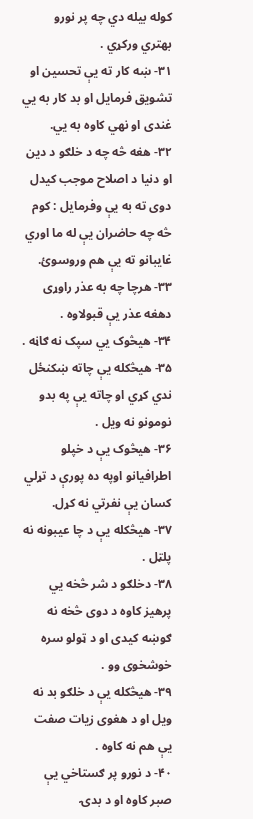کوله بيله دي چه پر نورو بهتري ورکړي .
۳۱- ښه کار ته يې تحسين او تشويق فرمايل او بد کار به يي غندى او نهي کاوه به يي.
۳۲- هغه څه چه د خلګو د دين او دنيا د اصلاح موجب کيدل دوى ته به يې وفرمايل : کوم څه چه حاضران يې له ما اوري غايبانو ته يې هم وروسوئ.
۳۳- هرچا چه به عذر راوړى دهغه عذر يې قبولاوه .
۳۴- هيڅوک يي سپک نه ګاڼه .
۳۵- هيڅکله يې چاته ښکنځل ندي کړي او چاته يې په بدو نومونو نه ويل .
۳۶- هيڅوک يې د خپلو اطرافيانو اوپه ده پورې د تړلي کسان يې نفرتي نه کړل.
۳۷- هيڅکله يې د چا عيبونه نه پلټل .
۳۸- دخلګو د شر څخه يي پرهيز کاوه د دوى څخه نه ګوښه کيدى او د ټولو سره خوشخوى وو .
۳۹- هيڅکله يې د خلګو بد نه ويل او د هغوى زيات صفت يې هم نه کاوه .
۴۰- د نورو پر ګستاخي يې صبر کاوه او د بدۍ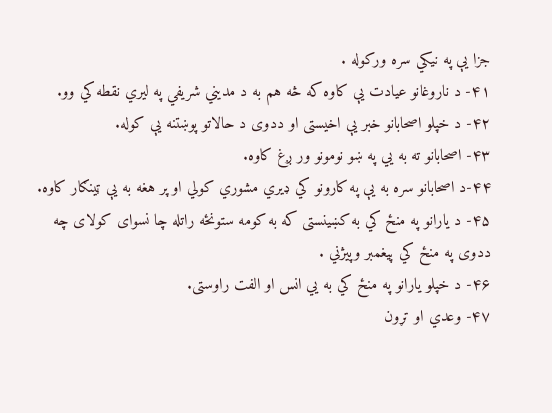جزا يې په نيکي سره ورکوله .
۴۱- د ناروغانو عيادت يې کاوه که څه هم به د مديني شريفي په ليري نقطه کي وو.
۴۲- د خپلو اصحابانو خبر يې اخيستى او ددوى د حالاتو پوښتنه يې کوله.
۴۳- اصحابانو ته به يي په ښو نومونو ور ږغ کاوه.
۴۴-د اصحابانو سره به يې په کارونو کي ډيري مشوري کولي او پر هغه به يې ټينګار کاوه.
۴۵- د يارانو په منځ کي به کښينستى که به کومه ستونځه راتله چا نسواى کولاى چه ددوى په منځ کي پيغمبر وپيژني .
۴۶- د خپلو يارانو په منځ کي به يي انس او الفت راوستى.
۴۷- وعدي او تړون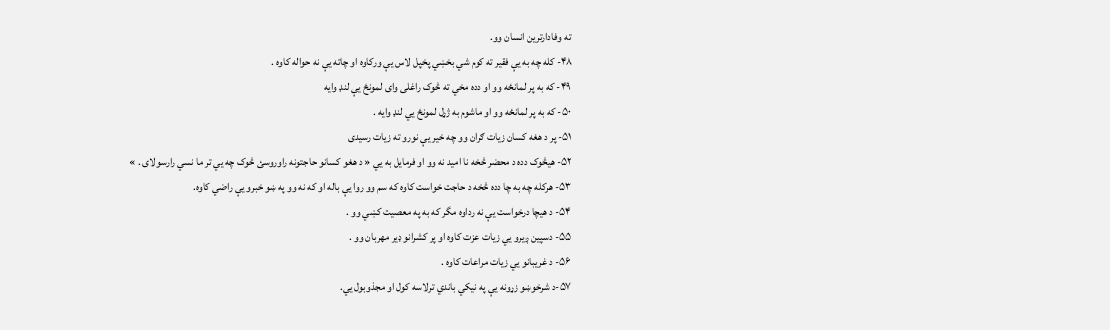ته وفادارترين انسان وو.
۴۸- کله چه به يې فقير ته کوم شي بخښي پخپل لاس يې ورکاوه او چاته يې نه حواله کاوه .
۴۹- که به پر لمانځه وو او دده مخي ته څوک راغلى واى لمونځ يې لنډ وايه
۵۰- که به پر لمانځه وو او ماشوم به ژړل لمونځ يي لنډ وايه .
۵۱- پر د هغه کسان زيات ګران وو چه خير يې نورو ته زيات رسيدى
۵۲- هيڅوک دده د محضر څخه نا اميد نه وو او فرمايل به يي « د هغو کسانو حاجتونه راوروسئ څوک چه يي تر ما نسي رارسولاى . »
۵۳- هرکله چه به چا دده څخه د حاجت خواست کاوه که سم وو روا يې باله او که نه وو په ښو خبرو يې راضي کاوه.
۵۴- د هيچا درخواست يې نه رداوه مگر که به په معصيت کښي وو .
۵۵- دسپين ږيرو يي زيات عزت کاوه او پر کشرانو ډير مهربان وو .
۵۶- د غريبانو يي زيات مراعات کاوه .
۵۷-د شرخوښو زړونه يې په نيکي باندي ترلاسه کول او مجذوبول يي.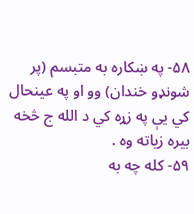۵۸- په ښکاره به متبسم (پر شونډو خندان) وو او په عينحال کي يې په زړه کي د الله ج څخه بيره زياته وه .
۵۹- کله چه به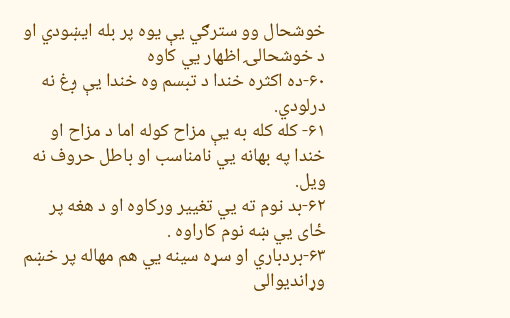خوشحال وو سترګي يې يوه پر بله ايښودي او د خوشحالۍ اظهار يي کاوه
۶۰-ده اکثره خندا د تبسم وه خندا يې ږغ نه درلودي.
۶۱- کله کله به يې مزاح کوله اما د مزاح او خندا په بهانه يي نامناسب او باطل حروف نه ويل.
۶۲-بد نوم ته يي تغيير ورکاوه او د هغه پر ځاى يي ښه نوم کاراوه .
۶۳-بردباري او سړه سينه يي هم مهاله پر خښم وړانديوالى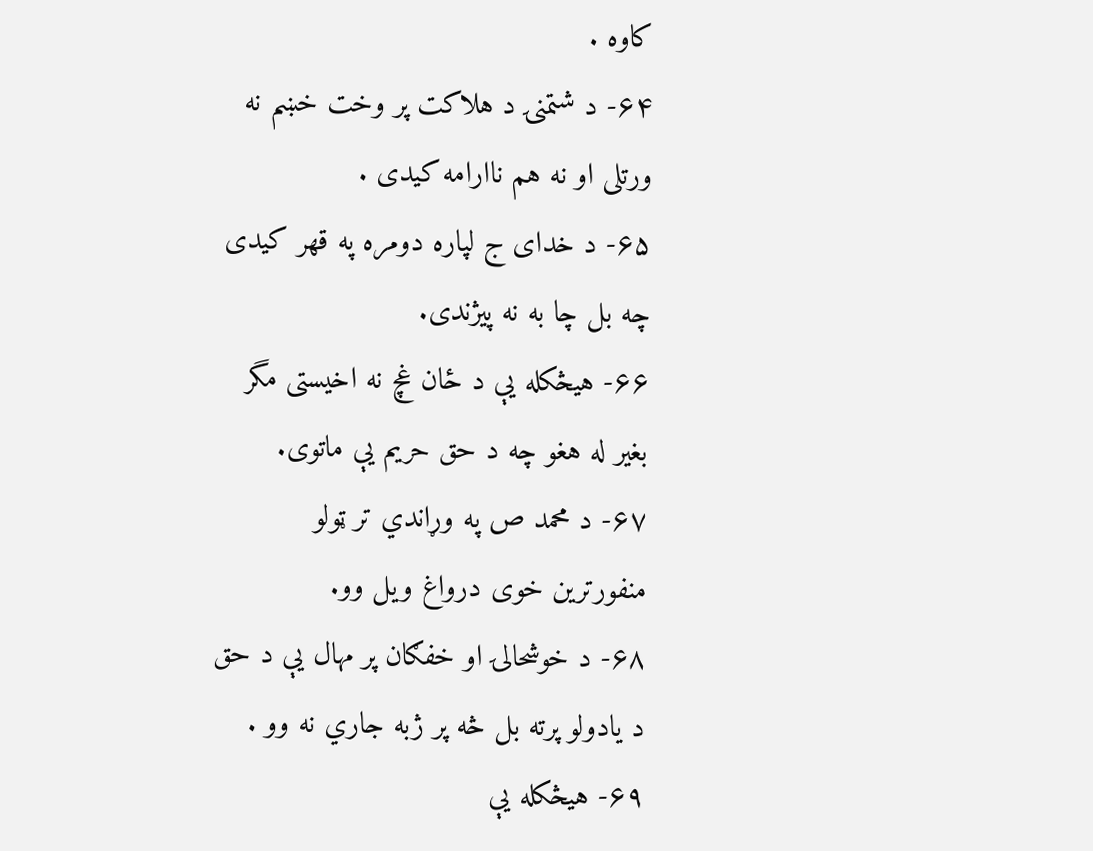کاوه .
۶۴- د شتمنۍ د هلاکت پر وخت خښم نه ورتلى او نه هم ناارامه کيدى .
۶۵- د خداى ج لپاره دومره په قهر کيدى چه بل چا به نه پيژندى.
۶۶- هيڅکله يې د ځان غچ نه اخيستى مگر بغير له هغو چه د حق حريم يې ماتوى.
۶۷- د محمد ص په وړاندي تر ټولو منفورترين خوى درواغ ويل وو.
۶۸- د خوشحالۍ او خفګان پر مهال يې د حق د يادولو پرته بل څه پر ژبه جاري نه وو .
۶۹- هيڅکله يې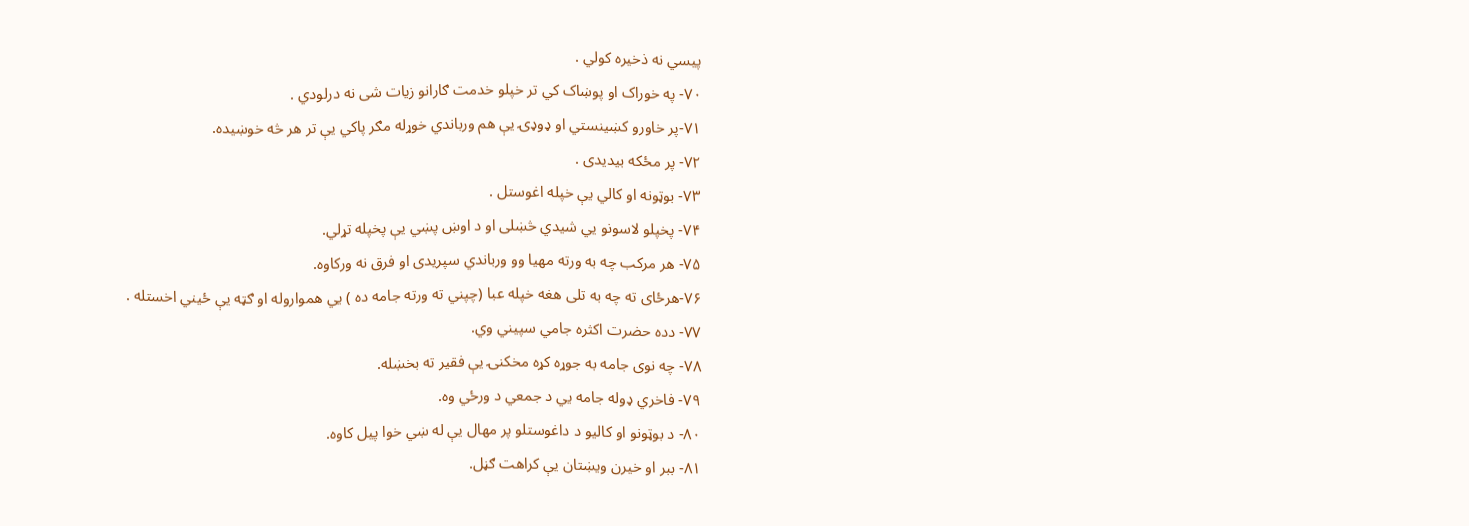پيسي نه ذخيره کولي .
۷۰- په خوراک او پوښاک کي تر خپلو خدمت ګارانو زيات شى نه درلودي .
۷۱-پر خاورو کښينستي او ډوډۍ يې هم ورباندي خوړله مګر پاکي يې تر هر څه خوښيده.
۷۲- پر مځکه بيديدى .
۷۳- بوټونه او کالي يې خپله اغوستل .
۷۴- پخپلو لاسونو يي شيدي څښلى او د اوښ پښي يې پخپله تړلي.
۷۵- هر مرکب چه به ورته مهيا وو ورباندي سپريدى او فرق نه ورکاوه.
۷۶-هرځاى ته چه به تلى هغه خپله عبا (چپني ته ورته جامه ده ) يي همواروله او ګټه يې ځيني اخستله .
۷۷- دده حضرت اکثره جامي سپيني وي.
۷۸- چه نوى جامه به جوړه کړه مخکنۍ يې فقير ته بخښله.
۷۹- فاخري ډوله جامه يي د جمعي د ورځي وه.
۸۰- د بوټونو او کاليو د داغوستلو پر مهال يې له ښي خوا پيل کاوه.
۸۱- ببر او خيرن ويښتان يې کراهت ګڼل.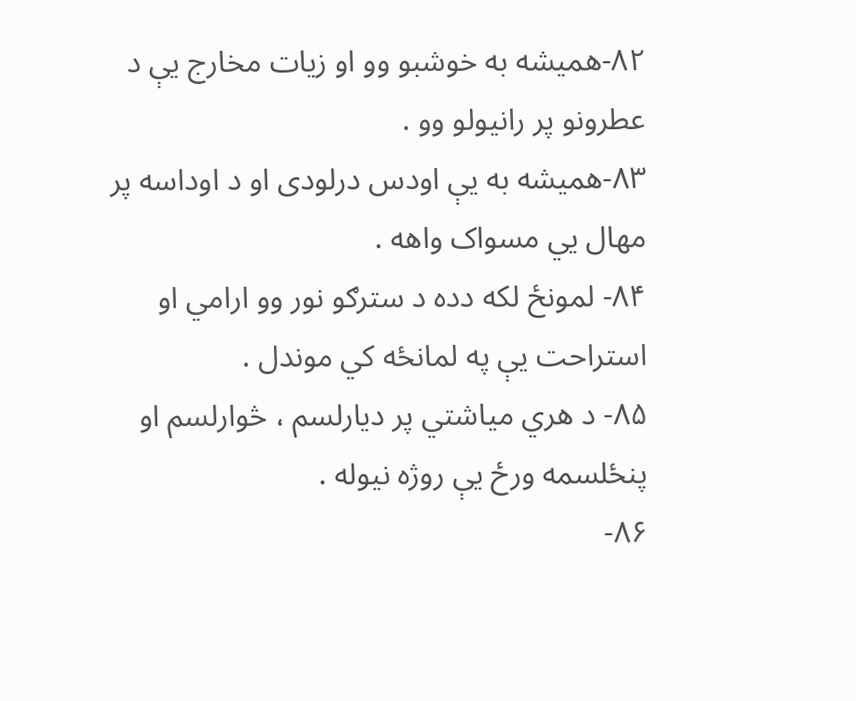۸۲-هميشه به خوشبو وو او زيات مخارج يې د عطرونو پر رانيولو وو .
۸۳-هميشه به يې اودس درلودى او د اوداسه پر مهال يي مسواک واهه .
۸۴- لمونځ لکه دده د سترګو نور وو ارامي او استراحت يې په لمانځه کي موندل .
۸۵- د هري مياشتي پر ديارلسم ، څوارلسم او پنځلسمه ورځ يې روژه نيوله .
۸۶-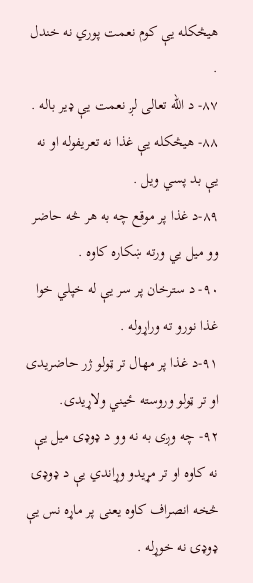هيڅکله يې کوم نعمت پوري نه خندل .
۸۷- د الله تعالى لږ نعمت يې ډير باله .
۸۸- هيڅکله يې غذا نه تعريفوله او نه يې بد پسي ويل .
۸۹-د غذا پر موقع چه به هر څه حاضر وو ميل يي ورته ښکاره کاوه .
۹۰- د سترخان پر سر يې له خپلي خوا غذا نورو ته وراړوله .
۹۱-د غذا پر مهال تر ټولو ژر حاضريدى او تر ټولو وروسته ځيني ولاړيدى.
۹۲- چه وږى به نه وو د ډوډۍ ميل يې نه کاوه او تر مړيدو وړاندي يې د ډوډۍ څخه انصراف کاوه يعنى پر ماړه نس يې ډوډۍ نه خوړله .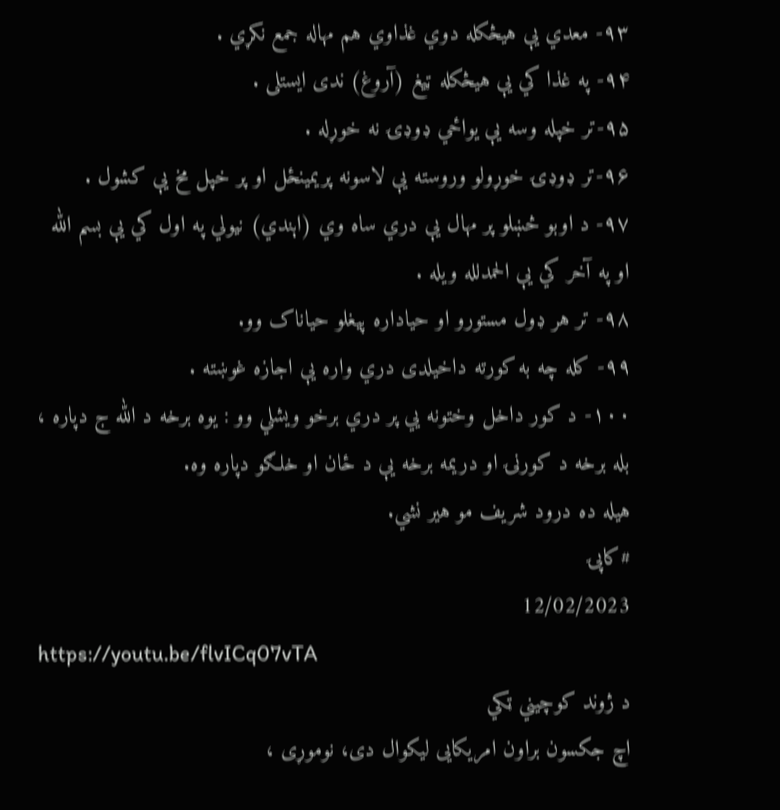۹۳- معدي يې هيڅکله دوي غذاوي هم مهاله جمع نکړي .
۹۴- په غذا کي يې هيڅکله ټيغ (آروغ) ندى ايستلى .
۹۵-تر خپله وسه يې يواځي ډوډۍ نه خوړله .
۹۶-تر ډوډۍ خوړولو وروسته يې لاسونه پريمينځل او پر خپل مخ يې کشول .
۹۷- د اوبو څښلو پر مهال يې دري ساه وي (اېندي) نيولي په اول کي يې بسم الله او په آخر کي يې الحمدلله ويله .
۹۸- تر هر ډول مستورو او حياداره پيغلو حياناک وو.
۹۹- کله چه به کورته داخيلدى دري واره يې اجازه غوښته .
۱۰۰- د کور داخل وختونه يي پر دري برخو ويشلي وو : يوه برخه د الله ج دپاره ، بله برخه د کورنۍ او دريمه برخه يې د ځان او خلګو دپاره وه.
هیله ده درود شریف مو هير نشي.
#کاپۍ
12/02/2023
https://youtu.be/flvICq07vTA
د ژوند کوچیني ټکي
اچ جکسون براون امریکایی لیکوال دی، نوموړی ،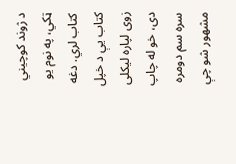د ژوند کوچیني ټکي، په نوم یو کتاب لري. دغه کتاب یې د خپل زوی لپاره لیکلی دی، خو له چاپ سره سم دومره مشهور شو چې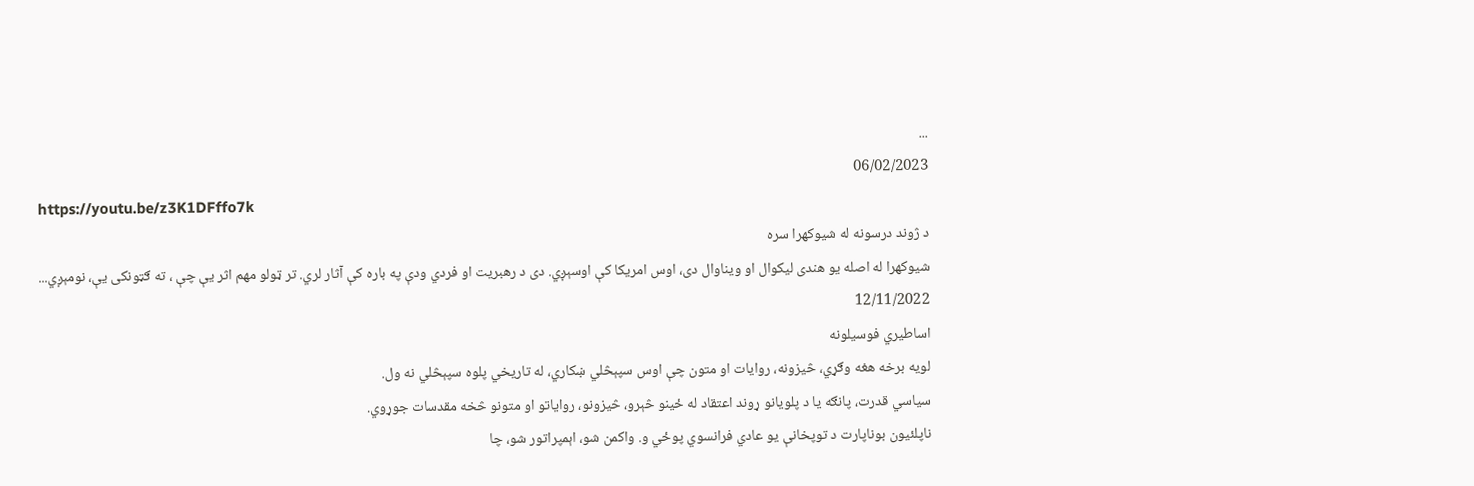...
06/02/2023
https://youtu.be/z3K1DFffo7k
د ژوند درسونه له شیوکهرا سره
شیوکهرا له اصله یو هندی لیکوال او ویناوال دی، اوس امریکا کې اوسېږي. دی د رهبریت او فردي ودې په باره کې آثار لري. تر ټولو مهم اثر یې چې ، ته ګټونکی یې، نومېږي...
12/11/2022
اساطیري فوسیلونه
لویه برخه هغه وګړي، څیزونه، روایات او متون چې اوس سپېڅلي ښکاري، له تاریخي پلوه سپېڅلي نه ول.
سیاسي قدرت، پانګه یا د پلویانو ړوند اعتقاد له ځينو څېرو، څيزونو، روایاتو او متونو څخه مقدسات جوړوي.
ناپلئیون بوناپارت د توپخانې یو عادي فرانسوي پوځي و. واکمن شو، اېمپراتور شو، چا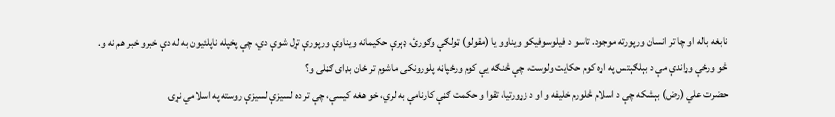نابغه باله او چا تر انسان ورپورته موجود. تاسو د فیلوسوفیکو ویناوو یا (مقولو) ټولګې وګورئ، ډېرې حکیمانه ویناوې ورپورې تړل شوې دي، چې پخپله ناپلئیون به له دې خبرو خبر هم نه و.
څو ورځې وړاندې مې د بېلګېتس په اړه کوم حکایت ولوست، چې څنګه یې کوم ورځپاڼه پلورونکی ماشوم تر ځان بډای ګڼلی و؟
حضرت علي (رض) بېشکه چې د اسلام څلورم خلیفه و او د زړورتیا، تقوا و حکمت ګڼې کارنامې به لري، خو هغه کیسې، چې تر ده لسیزې لسیزې روسته په اسلامي نړۍ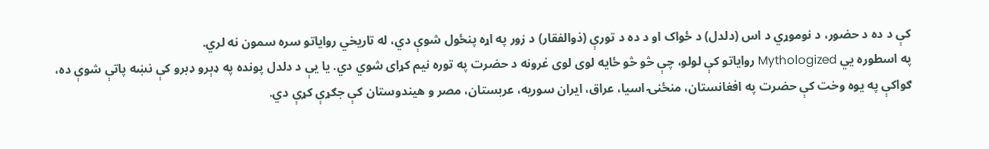کې د ده د حضور، د نوموړي د اس (دلدل) د ځواک او د ده د تورې (ذوالفقار) د زور په اړه پنځول شوې دي، له تاریخي روایاتو سره سمون نه لري.
په اسطوره یي Mythologized روایاتو کې لولو، چې څو څو ځایه لوی لوی غرونه د حضرت په توره نیم کړای شوي دي. یا یې د دلدل پونده په ډېرو ډبرو کې نښه پاتې شوې ده، ګواکې په یوه وخت کې حضرت په افغانستان، منځنۍ اسیا، عراق، ایران سوریه، عربستان، مصر و هیندوستان کې جګړې کړې دي.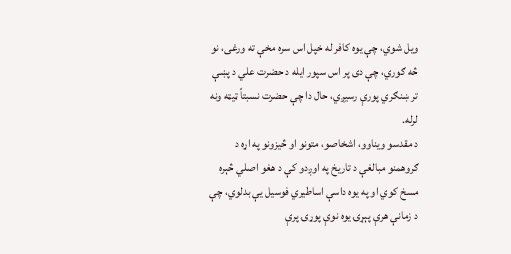ویل شوي، چې یوه کافر له خپل اس سره مخې ته ورغی، نو څه ګوري، چې دی پر اس سپور ایله د حضرت علي د پښې تر ښنګري پورې رسیږي، حال دا چې حضرت نسبتاً ټیټه ونه لرله.
د مقدسو ویناوو، اشخاصو، متونو او څيزونو په اړه د ګروهمنو مبالغې د تاریخ په اوږدو کې د هغو اصلي څېره مسخ کوي او په یوه داسې اساطیري فوسیل یې بدلوي، چې د زمانې هرې پېړۍ یوه نوې پوړۍ پرې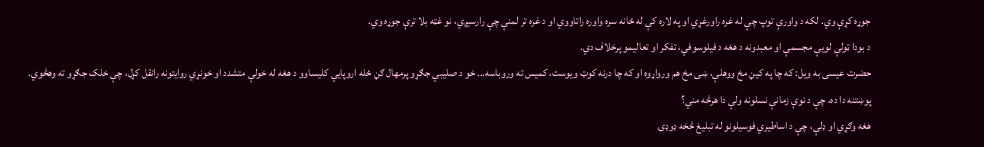جوړه کړې وي. لکه د واورې توپ چې له غره راورغړي او په لاره کې له ځانه سره واوره راتاووي او د غره تر لمنې چې رارسیږي، نو غټه بلا ترې جوړه وي.
د بودا ټولې لویې مجسمې او معبدونه د هغه د فیلوسوفي، تفکر او تعالیمو پرخلاف دي.
حضرت عیسی به ویل: که چا په کیڼ مخ ووهلې، ښی مخ هم ورواړوه او که چا درنه کوټ ویوست، کمیس ته وروباسه... خو د صلیبي جګړو پرمهال ګڼ ځله اروپايي کلیساوو د هغه له خولې متشدد او خونړي روایتونه رانقل کړل، چې خلک جګړو ته وهڅوي.
پوښتنه دا ده، چې د نوې زمانې نسلونه ولې دا هرڅه مني؟
هغه وګړي او ډلې، چې د اساطیري فوسیلونو له تبلیغ څخه ډوډۍ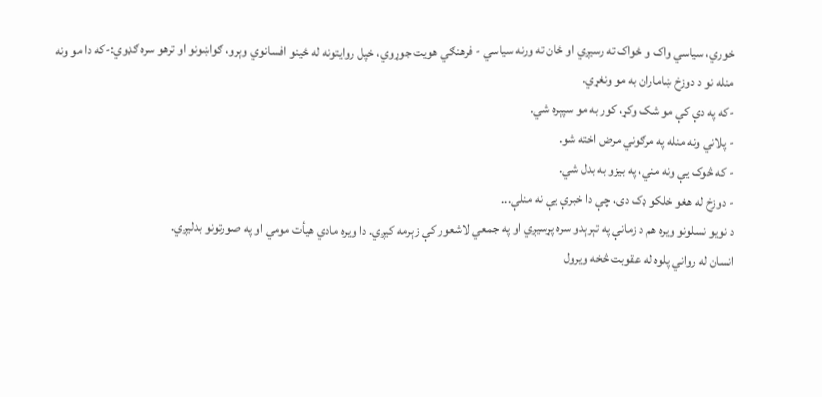خوري، سیاسي واک و ځواک ته رسیږي او ځان ته ورنه سیاسي - فرهنګي هویت جوړوي، خپل روایتونه له ځینو افسانوي وېرو، ګواښونو او ترهو سره ګډوي:-که دا مو ونه منله نو د دوزخ ښاماران به مو ونغړي.
-که په دې کې مو شک وکړ، کور به مو سپېره شي.
- پلاني ونه منله په مرګوني مرض اخته شو.
- که څوک یې ونه مني، په بیزو به بدل شي.
- دوزخ له هغو خلکو ډک دی، چې دا خبرې یې نه منلې...
د نویو نسلونو ویره هم د زمانې په تېرېدو سره پړسیږي او په جمعي لاشعور کې زېرمه کیږي. دا ویره مادي هیأت مومي او په صورتونو بدلیږي.
انسان له رواني پلوه له عقوبت څخه ویرول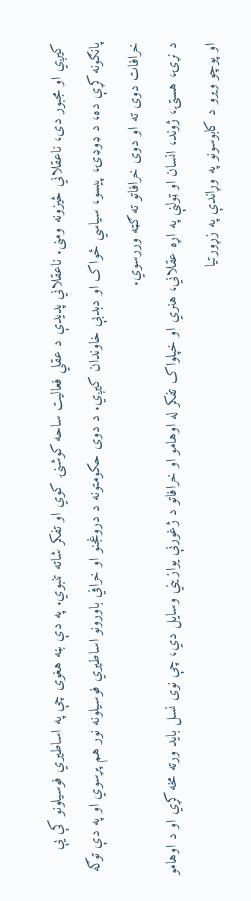کیږي او مجبور دی، ناعقلاني څيزونه ومنی. ناعقلاني پدیدې د عقلي فعالیت ساحه کوشنۍ کوي او تفکر شاته تنبوي. په دې بڼه هغوی چې په اساطیري فوسیلونو کې یې پانګونه کړې ده، د ډوډۍ، پیسو، سیاسي ځواک او دبدبې خاوندان کیږي. د دوی حکومتونه د دروغجنو او خرافي باورونو اساطیري فوسیلونه نور هم پړسوي او په دې توګه خرافات دوی ته او دوی خرافاتو ته ګټه وررسوي.
د نړۍ، هستۍ، ژوند، انسان او ټولنې په اړه عقلاني، هنري او خپلواک تفکر له اوهامو او خرافاتو د ژغورنې یوازیني وسایل دي، چې نوی نسل باید ورته مخه کړي او د اوهامو او پوچو ویرو د کابوسونو په وړاندې په زړورتیا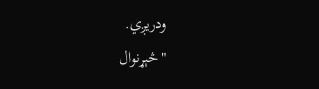ودریږي.
"څېړنوال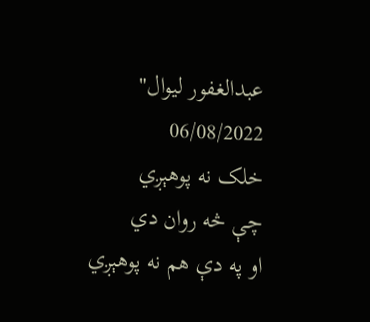عبدالغفور لیوال"
06/08/2022
خلک نه پوهېږي
چې څه روان دي
او په دې هم نه پوهېږي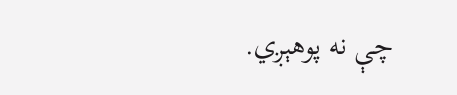چې نه پوهېږي.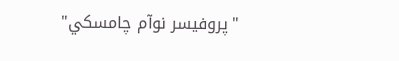"پروفیسر نوآم چامسکي"